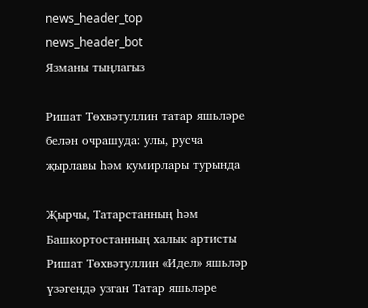news_header_top
news_header_bot
Язманы тыңлагыз

Ришат Төхвәтуллин татар яшьләре белән очрашуда: улы, русча җырлавы һәм кумирлары турында

Җырчы, Татарстанның һәм Башкортостанның халык артисты Ришат Төхвәтуллин «Идел» яшьләр үзәгендә узган Татар яшьләре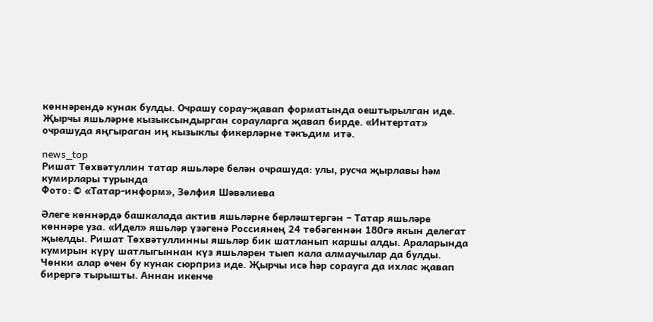көннәрендә кунак булды. Очрашу сорау-җавап форматында оештырылган иде. Җырчы яшьләрне кызыксындырган сорауларга җавап бирде. «Интертат» очрашуда яңгыраган иң кызыклы фикерләрне тәкъдим итә.

news_top
Ришат Төхвәтуллин татар яшьләре белән очрашуда: улы, русча җырлавы һәм кумирлары турында
Фото: © «Татар-информ», Зөлфия Шәвәлиева

Әлеге көннәрдә башкалада актив яшьләрне берләштергән – Татар яшьләре көннәре уза. «Идел» яшьләр үзәгенә Россиянең 24 төбәгеннән 180гә якын делегат җыелды. Ришат Төхвәтуллинны яшьләр бик шатланып каршы алды. Араларында кумирын күрү шатлыгыннан күз яшьләрен тыеп кала алмаучылар да булды. Чөнки алар өчен бу кунак сюрприз иде. Җырчы исә һәр сорауга да ихлас җавап бирергә тырышты. Аннан икенче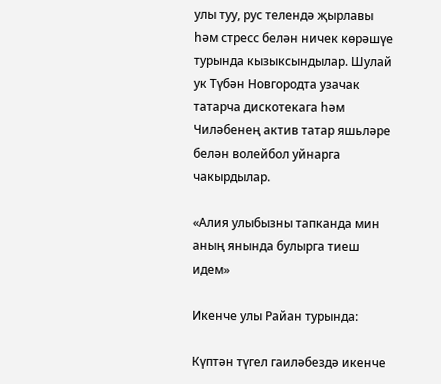улы туу, рус телендә җырлавы һәм стресс белән ничек көрәшүе турында кызыксындылар. Шулай ук Түбән Новгородта узачак татарча дискотекага һәм Чиләбенең актив татар яшьләре белән волейбол уйнарга чакырдылар.

«Алия улыбызны тапканда мин аның янында булырга тиеш идем»

Икенче улы Райан турында:

Күптән түгел гаиләбездә икенче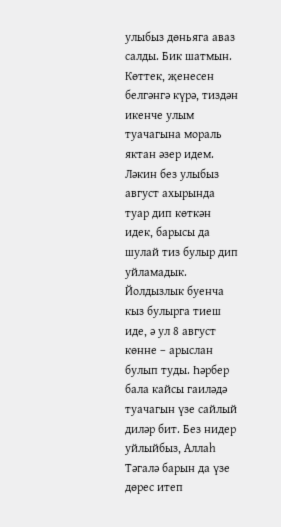улыбыз дөньяга аваз салды. Бик шатмын. Көттек, җенесен белгәнгә күрә, тиздән икенче улым туачагына мораль яктан әзер идем. Ләкин без улыбыз август ахырында туар дип көткән идек, барысы да шулай тиз булыр дип уйламадык. Йолдызлык буенча кыз булырга тиеш иде, ә ул 8 август көнне – арыслан булып туды. Һәрбер бала кайсы гаиләдә туачагын үзе сайлый диләр бит. Без нидер уйлыйбыз, Аллаһ Тәгалә барын да үзе дөрес итеп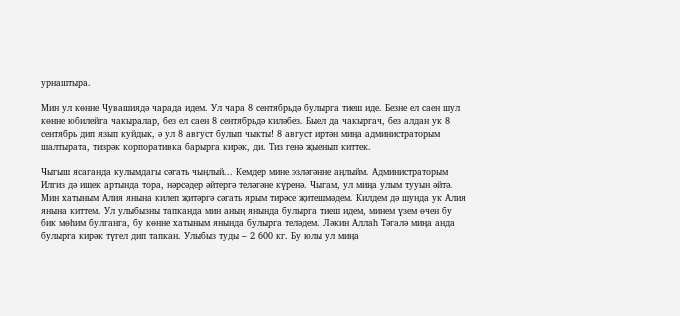урнаштыра.

Мин ул көнне Чувашиядә чарада идем. Ул чара 8 сентябрьдә булырга тиеш иде. Безне ел саен шул көнне юбилейга чакыралар, без ел саен 8 сентябрьдә киләбез. Быел да чакыргач, без алдан ук 8 сентябрь дип язып куйдык, ә ул 8 август булып чыкты! 8 август иртән миңа администраторым шалтырата, тизрәк корпоративка барырга кирәк, ди. Тиз генә җыенып киттек.

Чыгыш ясаганда кулымдагы сәгать чыңлый... Кемдер мине эзләгәнне аңлыйм. Администраторым Илгиз дә ишек артында тора, нәрсәдер әйтергә теләгәне күренә. Чыгам, ул миңа улым тууын әйтә. Мин хатыным Алия янына килеп җитәргә сәгать ярым тирәсе җитешмәдем. Килдем дә шунда ук Алия янына киттем. Ул улыбызны тапканда мин аның янында булырга тиеш идем, минем үзем өчен бу бик мөһим булганга, бу көнне хатыным янында булырга теләдем. Ләкин Аллаһ Тәгалә миңа анда булырга кирәк түгел дип тапкан. Улыбыз туды – 2 600 кг. Бу юлы ул миңа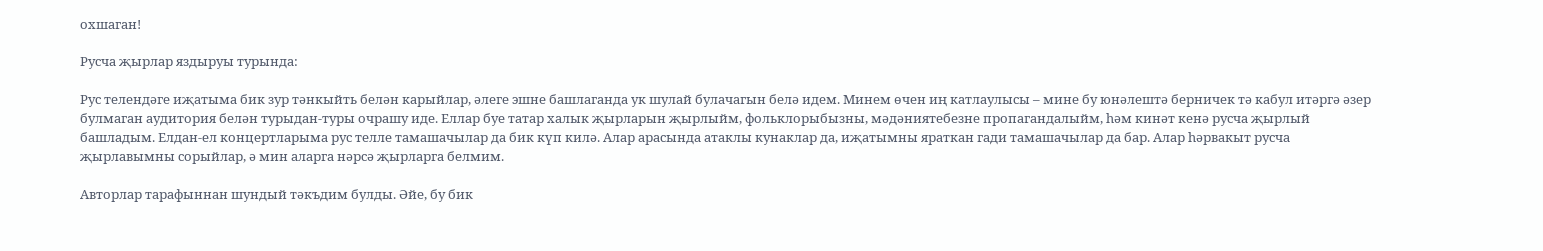охшаган!

Русча җырлар яздыруы турында:

Рус телендәге иҗатыма бик зур тәнкыйть белән карыйлар, әлеге эшне башлаганда ук шулай булачагын белә идем. Минем өчен иң катлаулысы – мине бу юнәлештә берничек тә кабул итәргә әзер булмаган аудитория белән турыдан-туры очрашу иде. Еллар буе татар халык җырларын җырлыйм, фольклорыбызны, мәдәниятебезне пропагандалыйм, һәм кинәт кенә русча җырлый башладым. Елдан-ел концертларыма рус телле тамашачылар да бик күп килә. Алар арасында атаклы кунаклар да, иҗатымны яраткан гади тамашачылар да бар. Алар һәрвакыт русча җырлавымны сорыйлар, ә мин аларга нәрсә җырларга белмим.

Авторлар тарафыннан шундый тәкъдим булды. Әйе, бу бик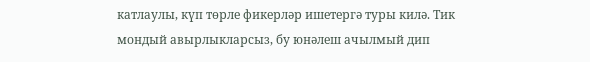катлаулы, күп төрле фикерләр ишетергә туры килә. Тик мондый авырлыкларсыз, бу юнәлеш ачылмый дип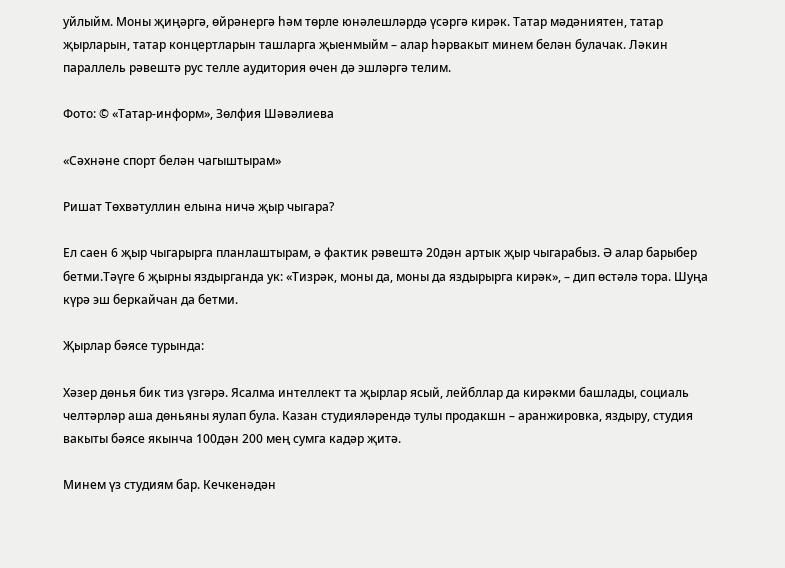уйлыйм. Моны җиңәргә, өйрәнергә һәм төрле юнәлешләрдә үсәргә кирәк. Татар мәдәниятен, татар җырларын, татар концертларын ташларга җыенмыйм – алар һәрвакыт минем белән булачак. Ләкин параллель рәвештә рус телле аудитория өчен дә эшләргә телим.

Фото: © «Татар-информ», Зөлфия Шәвәлиева

«Сәхнәне спорт белән чагыштырам»

Ришат Төхвәтуллин елына ничә җыр чыгара?

Ел саен 6 җыр чыгарырга планлаштырам, ә фактик рәвештә 20дән артык җыр чыгарабыз. Ә алар барыбер бетми.Тәүге 6 җырны яздырганда ук: «Тизрәк, моны да, моны да яздырырга кирәк», – дип өстәлә тора. Шуңа күрә эш беркайчан да бетми.

Җырлар бәясе турында:

Хәзер дөнья бик тиз үзгәрә. Ясалма интеллект та җырлар ясый, лейбллар да кирәкми башлады, социаль челтәрләр аша дөньяны яулап була. Казан студияләрендә тулы продакшн – аранжировка, яздыру, студия вакыты бәясе якынча 100дән 200 мең сумга кадәр җитә.

Минем үз студиям бар. Кечкенәдән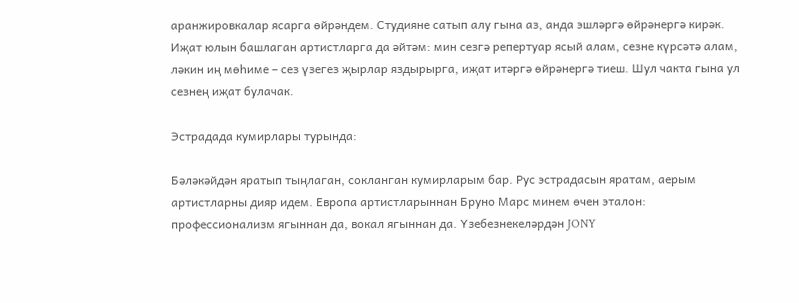аранжировкалар ясарга өйрәндем. Студияне сатып алу гына аз, анда эшләргә өйрәнергә кирәк. Иҗат юлын башлаган артистларга да әйтәм: мин сезгә репертуар ясый алам, сезне күрсәтә алам, ләкин иң мөһиме – сез үзегез җырлар яздырырга, иҗат итәргә өйрәнергә тиеш. Шул чакта гына ул сезнең иҗат булачак.

Эстрадада кумирлары турында:

Бәләкәйдән яратып тыңлаган, сокланган кумирларым бар. Рус эстрадасын яратам, аерым артистларны дияр идем. Европа артистларыннан Бруно Марс минем өчен эталон: профессионализм ягыннан да, вокал ягыннан да. Үзебезнекеләрдән JONY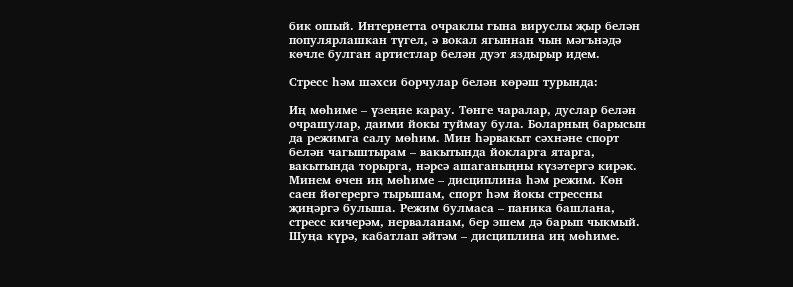бик ошый. Интернетта очраклы гына вируслы җыр белән популярлашкан түгел, ә вокал ягыннан чын мәгънәдә көчле булган артистлар белән дуэт яздырыр идем.

Стресс һәм шәхси борчулар белән көрәш турында:

Иң мөһиме – үзеңне карау. Төнге чаралар, дуслар белән очрашулар, даими йокы туймау була. Боларның барысын да режимга салу мөһим. Мин һәрвакыт сәхнәне спорт белән чагыштырам – вакытында йокларга ятарга, вакытында торырга, нәрсә ашаганыңны күзәтергә кирәк. Минем өчен иң мөһиме – дисциплина һәм режим. Көн саен йөгерергә тырышам, спорт һәм йокы стрессны җиңәргә булыша. Режим булмаса – паника башлана, стресс кичерәм, нерваланам, бер эшем дә барып чыкмый. Шуңа күрә, кабатлап әйтәм – дисциплина иң мөһиме.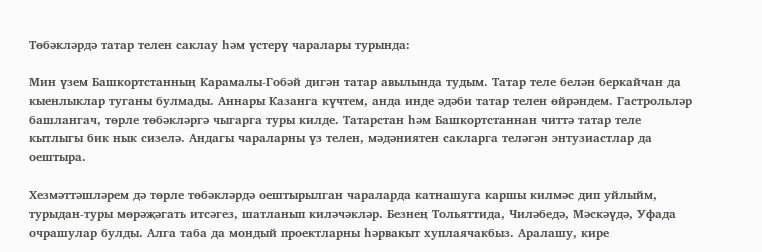Төбәкләрдә татар телен саклау һәм үстерү чаралары турында:

Мин үзем Башкортстанның Карамалы-Гобәй дигән татар авылында тудым. Татар теле белән беркайчан да кыенлыклар туганы булмады. Аннары Казанга күчтем, анда инде әдәби татар телен өйрәндем. Гастрольләр башлангач, төрле төбәкләргә чыгарга туры килде. Татарстан һәм Башкортстаннан читтә татар теле кытлыгы бик нык сизелә. Андагы чараларны үз телен, мәдәниятен сакларга теләгән энтузиастлар да оештыра.

Хезмәттәшләрем дә төрле төбәкләрдә оештырылган чараларда катнашуга каршы килмәс дип уйлыйм, турыдан-туры мөрәҗәгать итсәгез, шатланып киләчәкләр. Безнең Тольяттида, Чиләбедә, Мәскәүдә, Уфада очрашулар булды. Алга таба да мондый проектларны һәрвакыт хуплаячакбыз. Аралашу, кире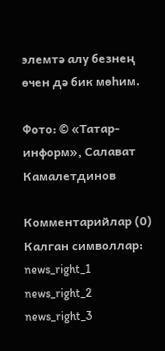элемтә алу безнең өчен дә бик мөһим.

Фото: © «Татар-информ», Салават Камалетдинов

Комментарийлар (0)
Калган символлар:
news_right_1
news_right_2
news_right_3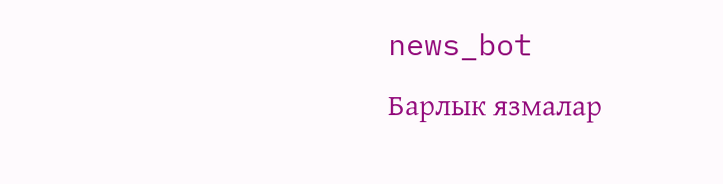news_bot
Барлык язмалар